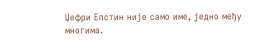Џефри Епстин није само име, једно међу многима.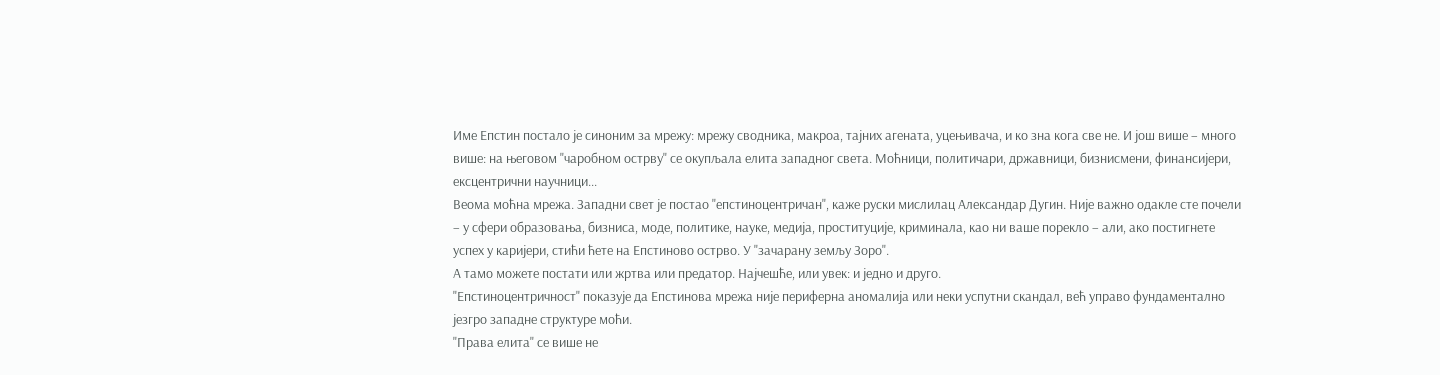Име Епстин постало је синоним за мрежу: мрежу сводника, макроа, тајних агената, уцењивача, и ко зна кога све не. И још више – много више: на његовом "чаробном острву" се окупљала елита западног света. Моћници, политичари, државници, бизнисмени, финансијери, ексцентрични научници...
Веома моћна мрежа. Западни свет је постао "епстиноцентричан", каже руски мислилац Александар Дугин. Није важно одакле сте почели – у сфери образовања, бизниса, моде, политике, науке, медија, проституције, криминала, као ни ваше порекло – али, ако постигнете успех у каријери, стићи ћете на Епстиново острво. У "зачарану земљу Зоро".
А тамо можете постати или жртва или предатор. Најчешће, или увек: и једно и друго.
"Епстиноцентричност" показује да Епстинова мрежа није периферна аномалија или неки успутни скандал, већ управо фундаментално језгро западне структуре моћи.
"Права елита" се више не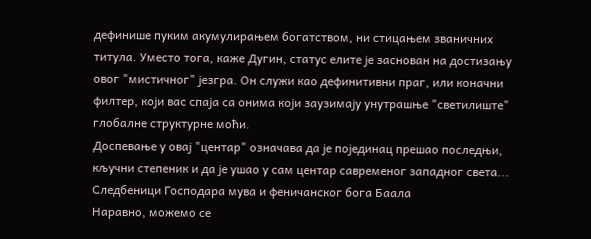дефинише пуким акумулирањем богатством, ни стицањем званичних титула. Уместо тога, каже Дугин, статус елите је заснован на достизању овог "мистичног" језгра. Он служи као дефинитивни праг, или коначни филтер, који вас спаја са онима који заузимају унутрашње "светилиште" глобалне структурне моћи.
Доспевање у овај "центар" означава да је појединац прешао последњи, кључни степеник и да је ушао у сам центар савременог западног света...
Следбеници Господара мува и феничанског бога Баала
Наравно, можемо се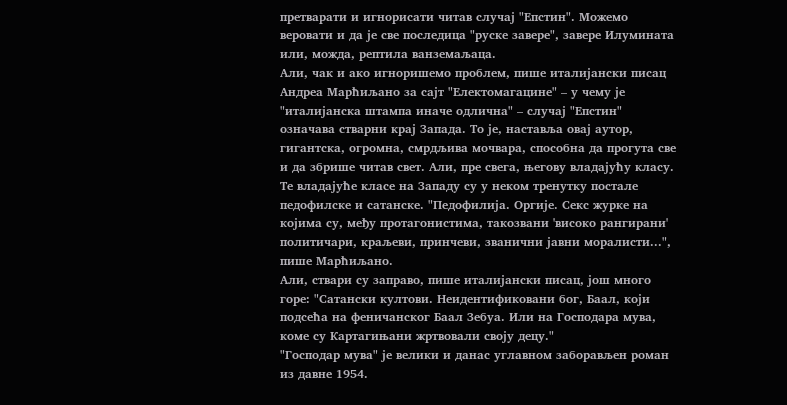претварати и игнорисати читав случај "Епстин". Можемо веровати и да је све последица "руске завере", завере Илумината или, можда, рептила ванземаљаца.
Али, чак и ако игноришемо проблем, пише италијански писац Андреа Марћиљано за сајт "Електомагацине" – у чему је "италијанска штампа иначе одлична" – случај "Епстин" означава стварни крај Запада. То је, наставља овај аутор, гигантска, огромна, смрдљива мочвара, способна да прогута све и да збрише читав свет. Али, пре свега, његову владајућу класу.
Те владајуће класе на Западу су у неком тренутку постале педофилске и сатанске. "Педофилија. Оргије. Секс журке на којима су, међу протагонистима, такозвани 'високо рангирани' политичари, краљеви, принчеви, званични јавни моралисти...", пише Марћиљано.
Али, ствари су заправо, пише италијански писац, још много горе: "Сатански култови. Неидентификовани бог, Баал, који подсећа на феничанског Баал Зебуа. Или на Господара мува, коме су Картагињани жртвовали своју децу."
"Господар мува" је велики и данас углавном заборављен роман из давне 1954.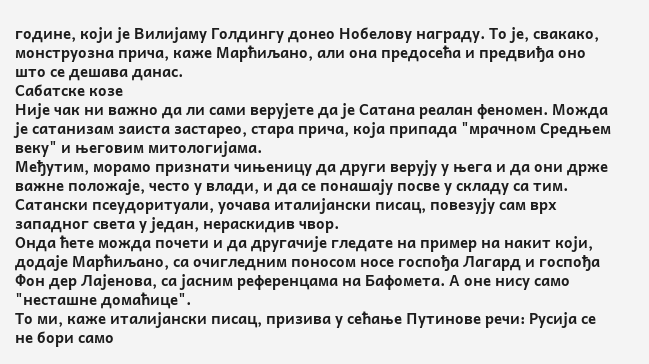године, који је Вилијаму Голдингу донео Нобелову награду. То је, свакако, монструозна прича, каже Марћиљано, али она предосећа и предвиђа оно што се дешава данас.
Сабатске козе
Није чак ни важно да ли сами верујете да је Сатана реалан феномен. Можда је сатанизам заиста застарео, стара прича, која припада "мрачном Средњем веку" и његовим митологијама.
Међутим, морамо признати чињеницу да други верују у њега и да они држе важне положаје, често у влади, и да се понашају посве у складу са тим. Сатански псеудоритуали, уочава италијански писац, повезују сам врх западног света у један, нераскидив чвор.
Онда ћете можда почети и да другачије гледате на пример на накит који, додаје Марћиљано, са очигледним поносом носе госпођа Лагард и госпођа Фон дер Лајенова, са јасним референцама на Бафомета. А оне нису само "несташне домаћице".
То ми, каже италијански писац, призива у сећање Путинове речи: Русија се не бори само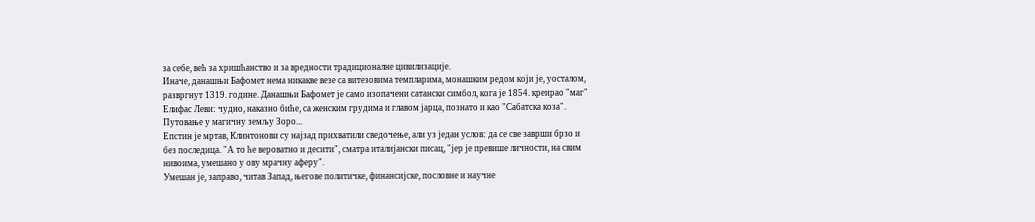за себе, већ за хришћанство и за вредности традиционалне цивилизације.
Иначе, данашњи Бафомет нема никакве везе са витезовима темпларима, монашким редом који је, уосталом, развргнут 1319. године. Данашњи Бафомет је само изопачени сатански симбол, кога је 1854. креирао "маг" Елифас Леви: чудно, наказно биће, са женским грудима и главом јарца, познато и као "Сабатска коза".
Путовање у магичну земљу Зоро...
Епстин је мртав, Клинтонови су најзад прихватили сведочење, али уз један услов: да се све заврши брзо и без последица. "А то ће вероватно и десити", сматра италијански писац, "јер је превише личности, на свим нивоима, умешано у ову мрачну аферу".
Умешан је, заправо, читав Запад, његове политичке, финансијске, пословне и научне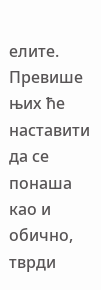елите. Превише њих ће наставити да се понаша као и обично, тврди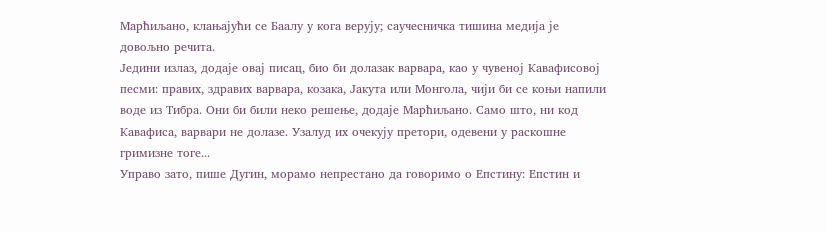Марћиљано, клањајући се Баалу у кога верују; саучесничка тишина медија је довољно речита.
Једини излаз, додаје овај писац, био би долазак варвара, као у чувеној Кавафисовој песми: правих, здравих варвара, козака, Јакута или Монгола, чији би се коњи напили воде из Тибра. Они би били неко решење, додаје Марћиљано. Само што, ни код Кавафиса, варвари не долазе. Узалуд их очекују претори, одевени у раскошне гримизне тоге...
Управо зато, пише Дугин, морамо непрестано да говоримо о Епстину: Епстин и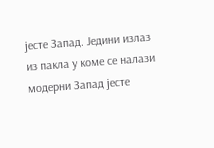јесте Запад. Једини излаз из пакла у коме се налази модерни Запад јесте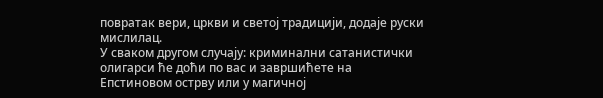повратак вери, цркви и светој традицији, додаје руски мислилац.
У сваком другом случају: криминални сатанистички олигарси ће доћи по вас и завршићете на Епстиновом острву или у магичној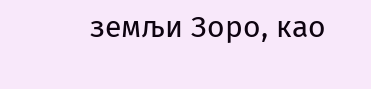земљи Зоро, као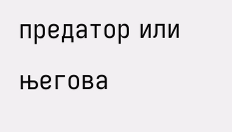предатор или његова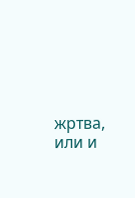жртва, или и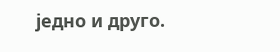једно и друго.